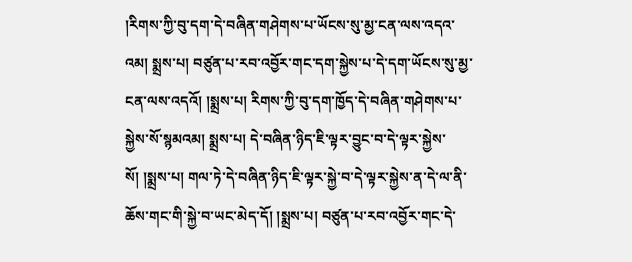།རིགས་ཀྱི་བུ་དག་དེ་བཞིན་གཤེགས་པ་ཡོངས་སུ་མྱ་ངན་ལས་འདའ་འམ། སྨྲས་པ། བཙུན་པ་རབ་འབྱོར་གང་དག་སྐྱེས་པ་དེ་དག་ཡོངས་སུ་མྱ་ངན་ལས་འདའོ། །སྨྲས་པ། རིགས་ཀྱི་བུ་དག་ཁྱོད་དེ་བཞིན་གཤེགས་པ་སྐྱེས་སོ་སྙམའམ། སྨྲས་པ། དེ་བཞིན་ཉིད་ཇི་ལྟར་བྱུང་བ་དེ་ལྟར་སྐྱེས་སོ། །སྨྲས་པ། གལ་ཏེ་དེ་བཞིན་ཉིད་ཇི་ལྟར་སྐྱེ་བ་དེ་ལྟར་སྐྱེས་ན་དེ་ལ་ནི་ཆོས་གང་གི་སྐྱེ་བ་ཡང་མེད་དོ། །སྨྲས་པ། བཙུན་པ་རབ་འབྱོར་གང་དེ་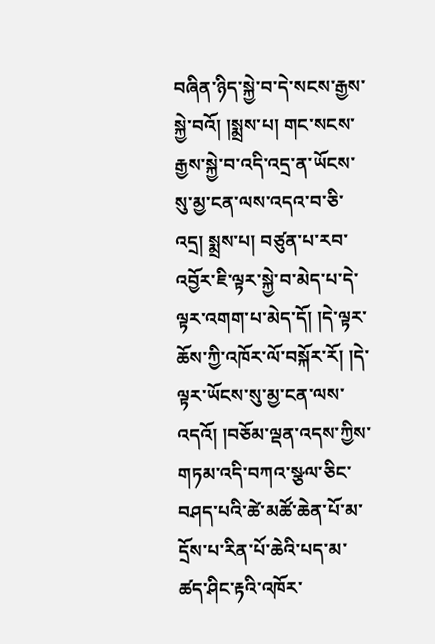བཞིན་ཉིད་སྐྱེ་བ་དེ་སངས་རྒྱས་སྐྱེ་བའོ། །སྨྲས་པ། གང་སངས་རྒྱས་སྐྱེ་བ་འདི་འདྲ་ན་ཡོངས་སུ་མྱ་ངན་ལས་འདའ་བ་ཅི་འདྲ། སྨྲས་པ། བཙུན་པ་རབ་འབྱོར་ཇི་ལྟར་སྐྱེ་བ་མེད་པ་དེ་ལྟར་འགག་པ་མེད་དོ། །དེ་ལྟར་ཆོས་ཀྱི་འཁོར་ལོ་བསྐོར་རོ། །དེ་ལྟར་ཡོངས་སུ་མྱ་ངན་ལས་འདའོ། །བཅོམ་ལྡན་འདས་ཀྱིས་གཏམ་འདི་བཀའ་སྩལ་ཅིང་བཤད་པའི་ཚེ་མཚོ་ཆེན་པོ་མ་དྲོས་པ་རིན་པོ་ཆེའི་པད་མ་ཚད་ཤིང་རྟའི་འཁོར་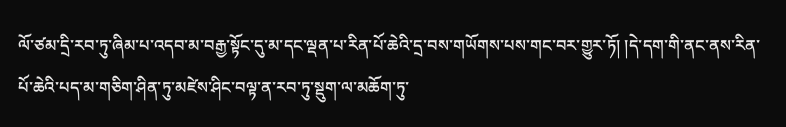ལོ་ཙམ་དྲི་རབ་ཏུ་ཞིམ་པ་འདབ་མ་བརྒྱ་སྟོང་དུ་མ་དང་ལྡན་པ་རིན་པོ་ཆེའི་དྲ་བས་གཡོགས་པས་གང་བར་གྱུར་ཏོ། །དེ་དག་གི་ནང་ནས་རིན་པོ་ཆེའི་པད་མ་གཅིག་ཤིན་ཏུ་མཛེས་ཤིང་བལྟ་ན་རབ་ཏུ་སྡུག་ལ་མཆོག་ཏུ་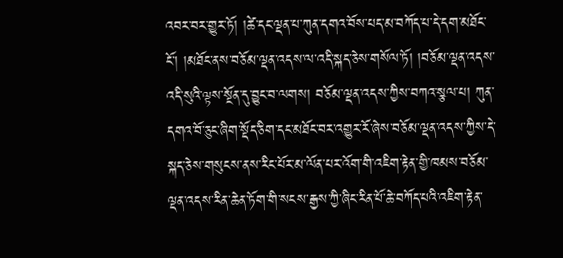འབར་བར་གྱུར་ཏོ། །ཚེ་དང་ལྡན་པ་ཀུན་དགའ་བོས་པད་མ་བཀོད་པ་དེ་དག་མཐོང་ངོ་། །མཐོང་ནས་བཅོམ་ལྡན་འདས་ལ་འདི་སྐད་ཅེས་གསོལ་ཏོ། །བཅོམ་ལྡན་འདས་འདི་སུའི་ལྟས་སྔོན་དུ་བྱུང་བ་ལགས། བཅོམ་ལྡན་འདས་ཀྱིས་བཀའ་སྩལ་པ། ཀུན་དགའ་བོ་ཅུང་ཞིག་སྡོད་ཅིག་དང་མཐོང་བར་འགྱུར་རོ་ཞེས་བཅོམ་ལྡན་འདས་ཀྱིས་དེ་སྐད་ཅེས་གསུངས་ནས་རིང་པོར་མ་ལོན་པར་འོག་གི་འཇིག་རྟེན་གྱི་ཁམས་བཅོམ་ལྡན་འདས་རིན་ཆེན་ཏོག་གི་སངས་རྒྱས་ཀྱི་ཞིང་རིན་པོ་ཆེ་བཀོད་པའི་འཇིག་རྟེན་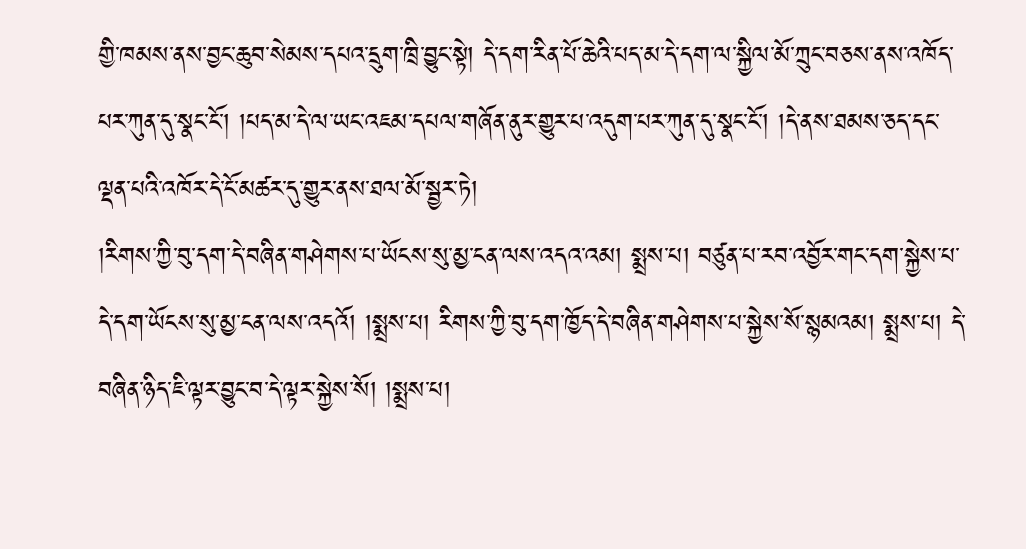གྱི་ཁམས་ནས་བྱང་ཆུབ་སེམས་དཔའ་དྲུག་ཁྲི་བྱུང་སྟེ། དེ་དག་རིན་པོ་ཆེའི་པད་མ་དེ་དག་ལ་སྐྱིལ་མོ་ཀྲུང་བཅས་ནས་འཁོད་པར་ཀུན་དུ་སྣང་ངོ་། །པད་མ་དེ་ལ་ཡང་འཇམ་དཔལ་གཞོན་ནུར་གྱུར་པ་འདུག་པར་ཀུན་དུ་སྣང་ངོ་། །དེ་ནས་ཐམས་ཅད་དང་ལྡན་པའི་འཁོར་དེ་ངོ་མཚར་དུ་གྱུར་ནས་ཐལ་མོ་སྦྱར་ཏེ།
།རིགས་ཀྱི་བུ་དག་དེ་བཞིན་གཤེགས་པ་ཡོངས་སུ་མྱ་ངན་ལས་འདའ་འམ། སྨྲས་པ། བཙུན་པ་རབ་འབྱོར་གང་དག་སྐྱེས་པ་དེ་དག་ཡོངས་སུ་མྱ་ངན་ལས་འདའོ། །སྨྲས་པ། རིགས་ཀྱི་བུ་དག་ཁྱོད་དེ་བཞིན་གཤེགས་པ་སྐྱེས་སོ་སྙམའམ། སྨྲས་པ། དེ་བཞིན་ཉིད་ཇི་ལྟར་བྱུང་བ་དེ་ལྟར་སྐྱེས་སོ། །སྨྲས་པ།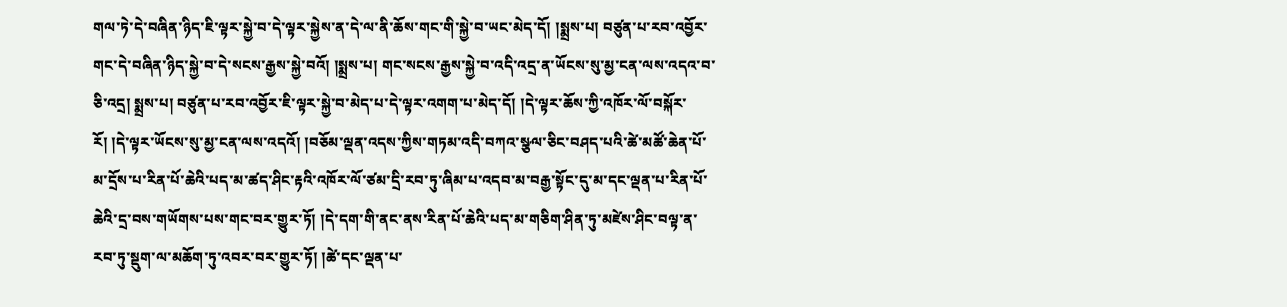གལ་ཏེ་དེ་བཞིན་ཉིད་ཇི་ལྟར་སྐྱེ་བ་དེ་ལྟར་སྐྱེས་ན་དེ་ལ་ནི་ཆོས་གང་གི་སྐྱེ་བ་ཡང་མེད་དོ། །སྨྲས་པ། བཙུན་པ་རབ་འབྱོར་གང་དེ་བཞིན་ཉིད་སྐྱེ་བ་དེ་སངས་རྒྱས་སྐྱེ་བའོ། །སྨྲས་པ། གང་སངས་རྒྱས་སྐྱེ་བ་འདི་འདྲ་ན་ཡོངས་སུ་མྱ་ངན་ལས་འདའ་བ་ཅི་འདྲ། སྨྲས་པ། བཙུན་པ་རབ་འབྱོར་ཇི་ལྟར་སྐྱེ་བ་མེད་པ་དེ་ལྟར་འགག་པ་མེད་དོ། །དེ་ལྟར་ཆོས་ཀྱི་འཁོར་ལོ་བསྐོར་རོ། །དེ་ལྟར་ཡོངས་སུ་མྱ་ངན་ལས་འདའོ། །བཅོམ་ལྡན་འདས་ཀྱིས་གཏམ་འདི་བཀའ་སྩལ་ཅིང་བཤད་པའི་ཚེ་མཚོ་ཆེན་པོ་མ་དྲོས་པ་རིན་པོ་ཆེའི་པད་མ་ཚད་ཤིང་རྟའི་འཁོར་ལོ་ཙམ་དྲི་རབ་ཏུ་ཞིམ་པ་འདབ་མ་བརྒྱ་སྟོང་དུ་མ་དང་ལྡན་པ་རིན་པོ་ཆེའི་དྲ་བས་གཡོགས་པས་གང་བར་གྱུར་ཏོ། །དེ་དག་གི་ནང་ནས་རིན་པོ་ཆེའི་པད་མ་གཅིག་ཤིན་ཏུ་མཛེས་ཤིང་བལྟ་ན་རབ་ཏུ་སྡུག་ལ་མཆོག་ཏུ་འབར་བར་གྱུར་ཏོ། །ཚེ་དང་ལྡན་པ་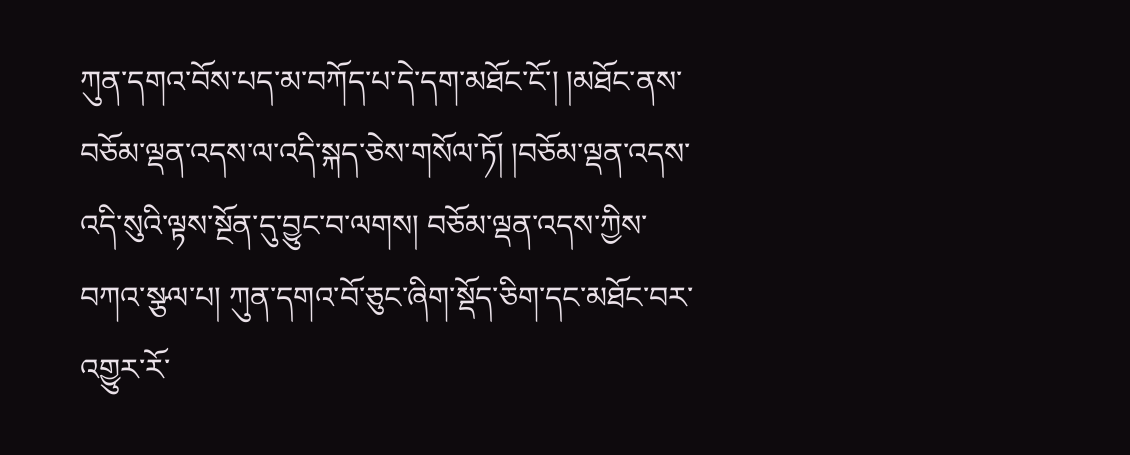ཀུན་དགའ་བོས་པད་མ་བཀོད་པ་དེ་དག་མཐོང་ངོ་། །མཐོང་ནས་བཅོམ་ལྡན་འདས་ལ་འདི་སྐད་ཅེས་གསོལ་ཏོ། །བཅོམ་ལྡན་འདས་འདི་སུའི་ལྟས་སྔོན་དུ་བྱུང་བ་ལགས། བཅོམ་ལྡན་འདས་ཀྱིས་བཀའ་སྩལ་པ། ཀུན་དགའ་བོ་ཅུང་ཞིག་སྡོད་ཅིག་དང་མཐོང་བར་འགྱུར་རོ་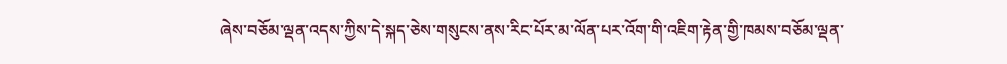ཞེས་བཅོམ་ལྡན་འདས་ཀྱིས་དེ་སྐད་ཅེས་གསུངས་ནས་རིང་པོར་མ་ལོན་པར་འོག་གི་འཇིག་རྟེན་གྱི་ཁམས་བཅོམ་ལྡན་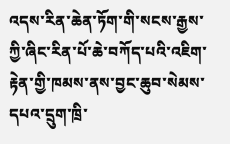འདས་རིན་ཆེན་ཏོག་གི་སངས་རྒྱས་ཀྱི་ཞིང་རིན་པོ་ཆེ་བཀོད་པའི་འཇིག་རྟེན་གྱི་ཁམས་ནས་བྱང་ཆུབ་སེམས་དཔའ་དྲུག་ཁྲི་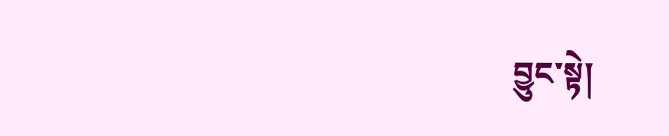བྱུང་སྟེ།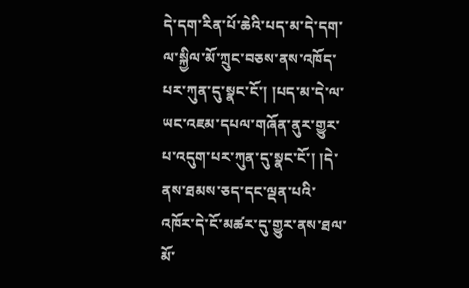དེ་དག་རིན་པོ་ཆེའི་པད་མ་དེ་དག་ལ་སྐྱིལ་མོ་ཀྲུང་བཅས་ནས་འཁོད་པར་ཀུན་དུ་སྣང་ངོ་། །པད་མ་དེ་ལ་ཡང་འཇམ་དཔལ་གཞོན་ནུར་གྱུར་པ་འདུག་པར་ཀུན་དུ་སྣང་ངོ་། །དེ་ནས་ཐམས་ཅད་དང་ལྡན་པའི་འཁོར་དེ་ངོ་མཚར་དུ་གྱུར་ནས་ཐལ་མོ་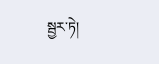སྦྱར་ཏེ།